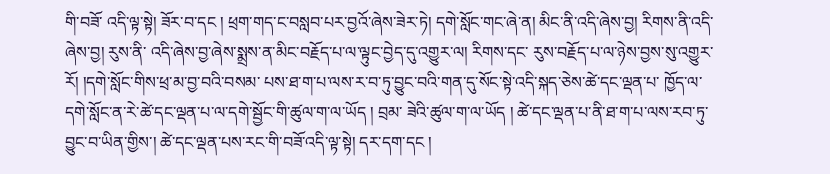གི་བཟོ་ འདི་ལྟ་སྟེ། ཟོར་བ་དང ། ཕྲག་གད་ང་བསླབ་པར་བྱའོ་ཞེས་ཟེར་ཏེ། དགེ་སློང་གང་ཞེ་ན། མིང་ནི་འདི་ཞེས་བྱ། རིགས་ནི་འདི་ཞེས་བྱ། རུས་ནི་ འདི་ཞེས་བྱ་ཞེས་སྨྲས་ན་མིང་བརྗོད་པ་ལ་ལྟུང་བྱེད་དུ་འགྱུར་ལ། རིགས་དང་ རུས་བརྗོད་པ་ལ་ཉེས་བྱས་སུ་འགྱུར་རོ། །དགེ་སློང་གིས་ཕྲ་མ་བྱ་བའི་བསམ་ པས་ཐ་ག་པ་ལས་ར་བ་ཏུ་བྱུང་བའི་གན་དུ་སོང་སྟེ་འདི་སྐད་ཅེས་ཚེ་དང་ལྡན་པ་ ཁྱོད་ལ་དགེ་སློང་ན་རེ་ཚེ་དང་ལྡན་པ་ལ་དགེ་སྦྱོང་གི་ཚུལ་ག་ལ་ཡོད ། བྲམ་ ཟེའི་ཚུལ་ག་ལ་ཡོད ། ཚེ་དང་ལྡན་པ་ནི་ཐ་ག་པ་ལས་རབ་ཏུ་བྱུང་བ་ཡིན་གྱིས་། ཚེ་དང་ལྡན་པས་རང་གི་བཟོ་འདི་ལྟ་སྟེ། དར་དག་དང །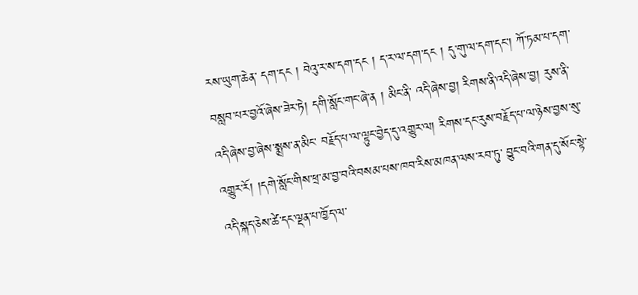རས་ཡུག་ཆེན་ དག་དང ། བེའུ་ར་ས་དག་དང ། ད་ར་ལ་དག་དང ། དུ་གུ་ལ་དག་དང་། ཀོ་ཏམ་པ་དག་བསླབ་པར་བྱའོ་ཞེས་ཟེར་ཏེ། དགི་སློང་གང་ཞེ་ན ། མིང་ནི་ འདི་ཞེས་བྱ། རིགས་ནི་འདི་ཞེས་བྱ། རུས་ནི་འདི་ཞེས་བྱ་ཞེས་སྨྲས་ན་མིང་ བརྗོད་པ་ལ་ལྟུང་བྱེད་དུ་འགྱུར་ལ། རིགས་དང་རུས་བརྗོད་པ་ལ་ཉེས་བྱས་སུ་ འགྱུར་རོ། །དགེ་སློང་གིས་ཕྲ་མ་བྱ་བའི་བསམ་པས་ཁབ་རིས་མཁན་ལས་རབ་ཏུ་ བྱུང་བའི་གན་དུ་སོང་སྟེ་འདི་སྐད་ཅེས་ཚེ་དང་ལྡན་པ་ཁྱོད་ལ་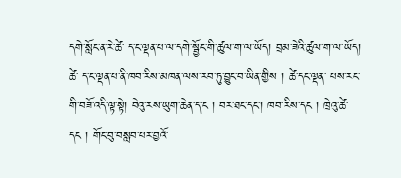དགེ་སློང་ན་རེ་ཚེ་ ད་ང་ལྡན་པ་ལ་དགེ་སྦྱོང་གི་ཚུལ་ག་ལ་ཡོད། བྲམ་ཟེའི་ཚུལ་ག་ལ་ཡོད། ཚེ་ ད་ང་ལྡན་པ་ནི་ཁབ་རིས་མཁན་ལས་རབ་ཏུ་བྱུང་བ་ཡིན་གྱིས ། ཚེ་དང་ལྡན་ པས་རང་གི་བཟོ་འདི་ལྟ་སྟེ། བེའུ་རས་ཡུག་ཆེན་ད་ང ། བར་ཐང་དང་། ཁབ་རིས་དང ། ཁྲེའུ་ཚེ་དང ། གོང་བུ་བསླབ་པར་བྱའོ་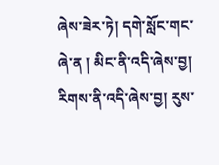ཞེས་ཟེར་ཏེ། དགེ་སློང་གང་ཞེ་ན ། མིང་ནི་འདི་ཞེས་བྱ། རིགས་ནི་འདི་ཞེས་བྱ། རུས་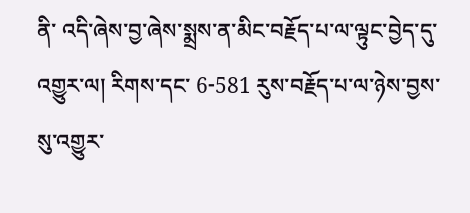ནི་ འདི་ཞེས་བྱ་ཞེས་སྨྲས་ན་མིང་བརྗོད་པ་ལ་ལྟུང་བྱེད་དུ་འགྱུར་ལ། རིགས་དང་ 6-581 རུས་བརྗོད་པ་ལ་ཉེས་བྱས་སུ་འགྱུར་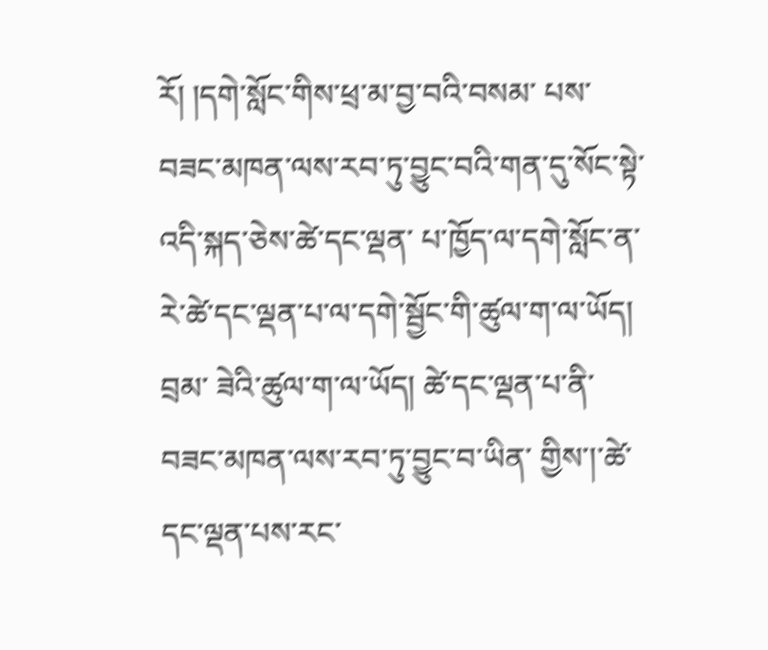རོ། །དགེ་སློང་གིས་ཕྲ་མ་བྱ་བའི་བསམ་ པས་བཟང་མཁན་ལས་རབ་ཏུ་བྱུང་བའི་གན་དུ་སོང་སྟེ་འདི་སྐད་ཅེས་ཚེ་དང་ལྡན་ པ་ཁྱོད་ལ་དགེ་སློང་ན་རེ་ཚེ་དང་ལྡན་པ་ལ་དགེ་སྦྱོང་གི་ཚུལ་ག་ལ་ཡོད། བྲམ་ ཟེའི་ཚུལ་ག་ལ་ཡོད། ཚེ་དང་ལྡན་པ་ནི་བཟང་མཁན་ལས་རབ་ཏུ་བྱུང་བ་ཡིན་ གྱིས་།་ཚེ་དང་ལྡན་པས་རང་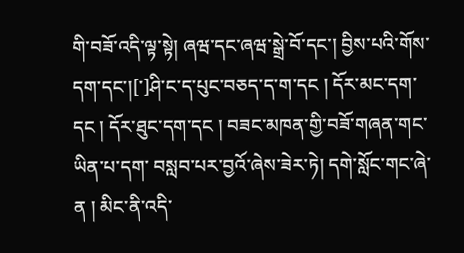གི་བཟོ་འདི་ལྟ་སྟེ། ཞཝ་དང་ཞཝ་སྒྲེ་བོ་དང་། བྱིས་པའི་གོས་དག་དང་།[་]ཤི་ང་ད་པུང་བཅད་ད་ག་དང ། དོར་མང་དག་ དང ། དོར་ཐུང་དག་དང ། བཟང་མཁན་གྱི་བཟོ་གཞན་གང་ཡིན་པ་དག་ བསླབ་པར་བྱའོ་ཞེས་ཟེར་ཏེ། དགེ་སློང་གང་ཞེ་ན ། མིང་ནི་འདི་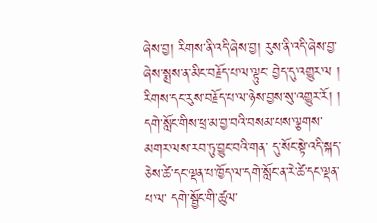ཞེས་བྱ། རིགས་ནི་འདི་ཞེས་བྱ། རུས་ནི་འདི་ཞེས་བྱ་ཞེས་སྨྲས་ན་མིང་བརྗོད་པ་ལ་ལྟུང་ བྱེད་དུ་འགྱུར་ལ ། རིགས་དང་རུས་བརྗོད་པ་ལ་ཉེས་བྱས་སུ་འགྱུར་རོ། ། དགེ་སློང་གིས་ཕྲ་མ་བྱ་བའི་བསམ་པས་ལྕགས་མགར་ལས་རབ་ཏུ་བྱུང་བའི་གན་ དུ་སོང་སྟེ་འདི་སྐད་ཅེས་ཚེ་དང་ལྡན་པ་ཁྱོད་ལ་དགེ་སློང་ན་རེ་ཚེ་དང་ལྡན་པ་ལ་ དགེ་སྦྱོང་གི་ཚུལ་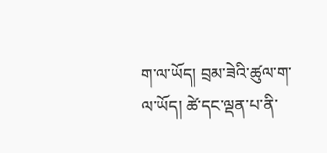ག་ལ་ཡོད། བྲམ་ཟེའི་ཚུལ་ག་ལ་ཡོད། ཚེ་དང་ལྡན་པ་ནི་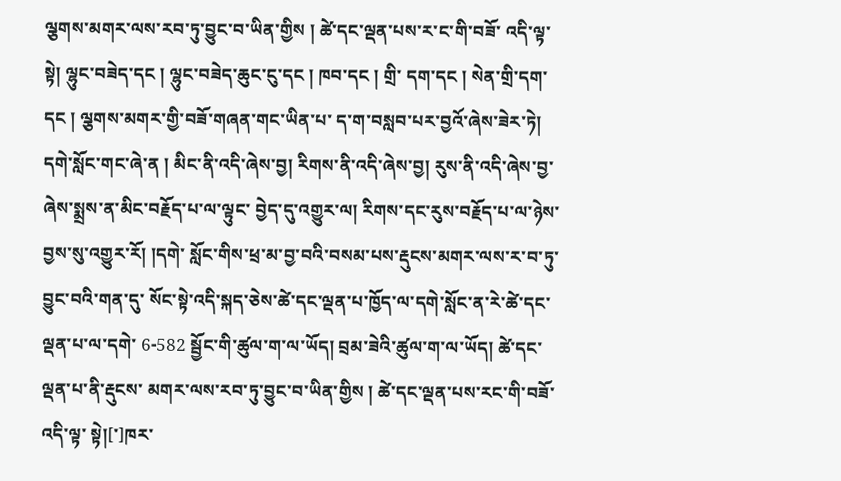ལྕགས་མགར་ལས་རབ་ཏུ་བྱུང་བ་ཡིན་གྱིས ། ཚེ་དང་ལྡན་པས་ར་ང་གི་བཟོ་ འདི་ལྟ་སྟེ། ལྷུང་བཟེད་དང ། ལྷུང་བཟེད་ཆུང་ངུ་དང ། ཁབ་དང ། གྲི་ དག་དང ། སེན་གྲི་དག་དང ། ལྕགས་མགར་གྱི་བཟོ་གཞན་གང་ཡིན་པ་ ད་ག་བསླབ་པར་བྱའོ་ཞེས་ཟེར་ཏེ། དགེ་སློང་གང་ཞེ་ན ། མིང་ནི་འདི་ཞེས་བྱ། རིགས་ནི་འདི་ཞེས་བྱ། རུས་ནི་འདི་ཞེས་བྱ་ཞེས་སྨྲས་ན་མིང་བརྗོད་པ་ལ་ལྟུང་ བྱེད་དུ་འགྱུར་ལ། རིགས་དང་རུས་བརྗོད་པ་ལ་ཉེས་བྱས་སུ་འགྱུར་རོ། །དགེ་ སློང་གིས་ཕྲ་མ་བྱ་བའི་བསམ་པས་རྡུངས་མགར་ལས་ར་བ་ཏུ་བྱུང་བའི་གན་དུ་ སོང་སྟེ་འདི་སྐད་ཅེས་ཚེ་དང་ལྡན་པ་ཁྱོད་ལ་དགེ་སློང་ན་རེ་ཚེ་དང་ལྡན་པ་ལ་དགེ་ 6-582 སྦྱོང་གི་ཚུལ་ག་ལ་ཡོད། བྲམ་ཟེའི་ཚུལ་ག་ལ་ཡོད། ཚེ་དང་ལྡན་པ་ནི་རྡུངས་ མགར་ལས་རབ་ཏུ་བྱུང་བ་ཡིན་གྱིས ། ཚེ་དང་ལྡན་པས་རང་གི་བཟོ་འདི་ལྟ་ སྟེ།[་]ཁར་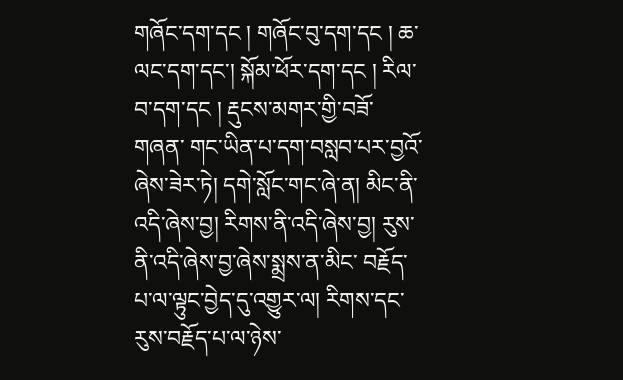གཞོང་དག་དང ། གཞོང་བུ་དག་དང ། ཆ་ལང་དག་དང་། སྐོམ་ཕོར་དག་དང ། རིལ་བ་དག་དང ། རྡུངས་མགར་གྱི་བཟོ་གཞན་ གང་ཡིན་པ་དག་བསླབ་པར་བྱའོ་ཞེས་ཟེར་ཏེ། དགེ་སློང་གང་ཞེ་ན། མིང་ནི་ འདི་ཞེས་བྱ། རིགས་ནི་འདི་ཞེས་བྱ། རུས་ནི་འདི་ཞེས་བྱ་ཞེས་སྨྲས་ན་མིང་ བརྗོད་པ་ལ་ལྟུང་བྱེད་དུ་འགྱུར་ལ། རིགས་དང་རུས་བརྗོད་པ་ལ་ཉེས་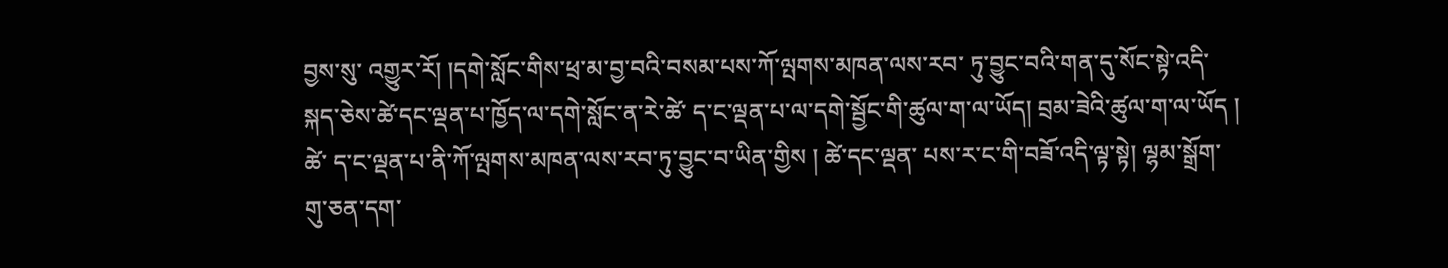བྱས་སུ་ འགྱུར་རོ། །དགེ་སློང་གིས་ཕྲ་མ་བྱ་བའི་བསམ་པས་ཀོ་ལྤགས་མཁན་ལས་རབ་ ཏུ་བྱུང་བའི་གན་དུ་སོང་སྟེ་འདི་སྐད་ཅེས་ཚེ་དང་ལྡན་པ་ཁྱོད་ལ་དགེ་སློང་ན་རེ་ཚེ་ ད་ང་ལྡན་པ་ལ་དགེ་སྦྱོང་གི་ཚུལ་ག་ལ་ཡོད། བྲམ་ཟེའི་ཚུལ་ག་ལ་ཡོད ། ཚེ་ ད་ང་ལྡན་པ་ནི་ཀོ་ལྤགས་མཁན་ལས་རབ་ཏུ་བྱུང་བ་ཡིན་གྱིས ། ཚེ་དང་ལྡན་ པས་ར་ང་གི་བཟོ་འདི་ལྟ་སྟེ། ལྷམ་སྒྲོག་གུ་ཅན་དག་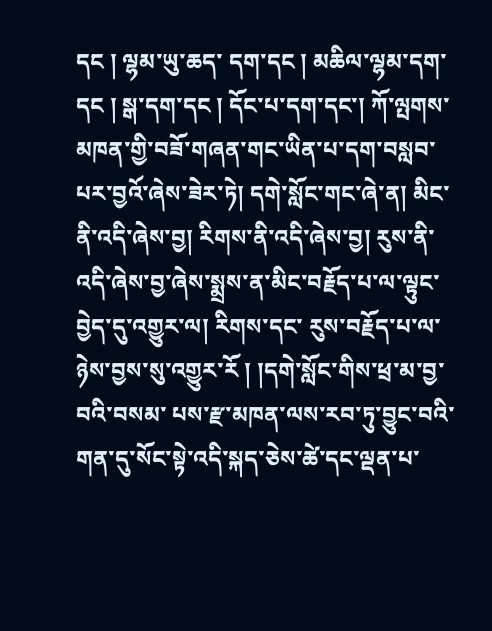དང ། ལྷམ་ཡུ་ཆད་ དག་དང ། མཆིལ་ལྷམ་དག་དང ། སྒ་དག་དང ། དོང་པ་དག་དང་། ཀོ་ལྤགས་མཁན་གྱི་བཟོ་གཞན་གང་ཡིན་པ་དག་བསླབ་པར་བྱའོ་ཞེས་ཟེར་ཏེ། དགེ་སློང་གང་ཞེ་ན། མིང་ནི་འདི་ཞེས་བྱ། རིགས་ནི་འདི་ཞེས་བྱ། རུས་ནི་ འདི་ཞེས་བྱ་ཞེས་སྨྲས་ན་མིང་བརྗོད་པ་ལ་ལྟུང་བྱེད་དུ་འགྱུར་ལ། རིགས་དང་ རུས་བརྗོད་པ་ལ་ཉེས་བྱས་སུ་འགྱུར་རོ ། །དགེ་སློང་གིས་ཕྲ་མ་བྱ་བའི་བསམ་ པས་རྫ་མཁན་ལས་རབ་ཏུ་བྱུང་བའི་གན་དུ་སོང་སྟེ་འདི་སྐད་ཅེས་ཚེ་དང་ལྡན་པ་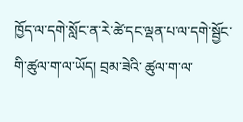ཁྱོད་ལ་དགེ་སློང་ན་རེ་ཚེ་དང་ལྡན་པ་ལ་དགེ་སྦྱོང་གི་ཚུལ་ག་ལ་ཡོད། བྲམ་ཟེའི་ ཚུལ་ག་ལ་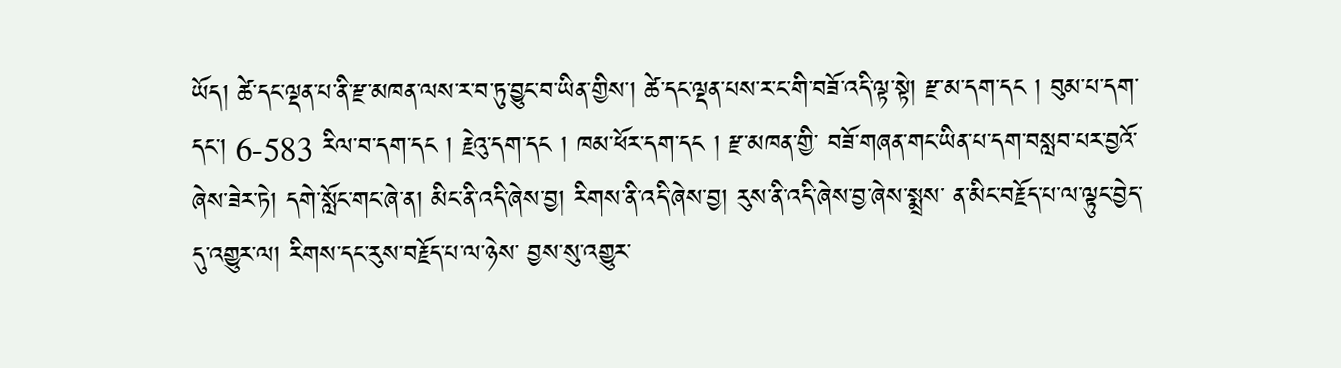ཡོད། ཚེ་དང་ལྡན་པ་ནི་རྫ་མཁན་ལས་ར་བ་ཏུ་བྱུང་བ་ཡིན་གྱིས་། ཚེ་དང་ལྡན་པས་ར་ང་གི་བཟོ་འདི་ལྟ་སྟེ། རྫ་མ་དག་དང ། བུམ་པ་དག་དང་། 6-583 རིལ་བ་དག་དང ། རྗེའུ་དག་དང ། ཁམ་ཕོར་དག་དང ། རྫ་མཁན་གྱི་ བཟོ་གཞན་གང་ཡིན་པ་དག་བསླབ་པར་བྱའོ་ཞེས་ཟེར་ཏེ། དགེ་སློང་གང་ཞེ་ན། མིང་ནི་འདི་ཞེས་བྱ། རིགས་ནི་འདི་ཞེས་བྱ། རུས་ནི་འདི་ཞེས་བྱ་ཞེས་སྨྲས་ ན་མིང་བརྗོད་པ་ལ་ལྟུང་བྱེད་དུ་འགྱུར་ལ། རིགས་དང་རུས་བརྗོད་པ་ལ་ཉེས་ བྱས་སུ་འགྱུར་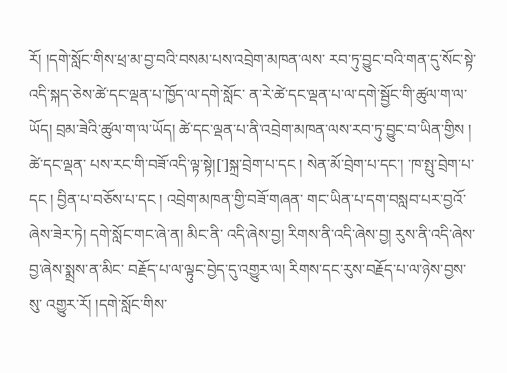རོ། །དགེ་སློང་གིས་ཕྲ་མ་བྱ་བའི་བསམ་པས་འབྲེག་མཁན་ལས་ རབ་ཏུ་བྱུང་བའི་གན་དུ་སོང་སྟེ་འདི་སྐད་ཅེས་ཚེ་དང་ལྡན་པ་ཁྱོད་ལ་དགེ་སློང་ ན་རེ་ཚེ་དང་ལྡན་པ་ལ་དགེ་སྦྱོང་གི་ཚུལ་ག་ལ་ཡོད། བྲམ་ཟེའི་ཚུལ་ག་ལ་ཡོད། ཚེ་དང་ལྡན་པ་ནི་འབྲེག་མཁན་ལས་རབ་ཏུ་བྱུང་བ་ཡིན་གྱིས ། ཚེ་དང་ལྡན་ པས་རང་གི་བཟོ་འདི་ལྟ་སྟེ།[་]སྐྲ་བྲེག་པ་དང ། སེན་མོ་བྲེག་པ་དང་། ་ཁ་སྤུ་བྲེག་པ་དང ། བྱིན་པ་བཅོས་པ་དང ། འབྲེག་མཁན་གྱི་བཟོ་གཞན་ གང་ཡིན་པ་དག་བསླབ་པར་བྱའོ་ཞེས་ཟེར་ཏེ། དགེ་སློང་གང་ཞེ་ན། མིང་ནི་ འདི་ཞེས་བྱ། རིགས་ནི་འདི་ཞེས་བྱ། རུས་ནི་འདི་ཞེས་བྱ་ཞེས་སྨྲས་ན་མིང་ བརྗོད་པ་ལ་ལྟུང་བྱེད་དུ་འགྱུར་ལ། རིགས་དང་རུས་བརྗོད་པ་ལ་ཉེས་བྱས་སུ་ འགྱུར་རོ། །དགེ་སློང་གིས་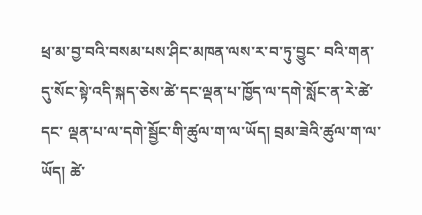ཕྲ་མ་བྱ་བའི་བསམ་པས་ཤིང་མཁན་ལས་ར་བ་ཏུ་བྱུང་ བའི་གན་དུ་སོང་སྟེ་འདི་སྐད་ཅེས་ཚེ་དང་ལྡན་པ་ཁྱོད་ལ་དགེ་སློང་ན་རེ་ཚེ་དང་ ལྡན་པ་ལ་དགེ་སྦྱོང་གི་ཚུལ་ག་ལ་ཡོད། བྲམ་ཟེའི་ཚུལ་ག་ལ་ཡོད། ཚེ་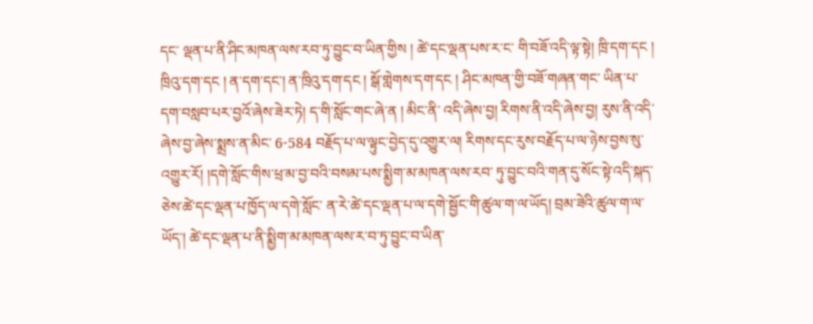དང་ ལྡན་པ་ནི་ཤིང་མཁན་ལས་རབ་ཏུ་བྱུང་བ་ཡིན་གྱིས ། ཚེ་དང་ལྡན་པས་ར་ང་ གི་བཟོ་འདི་ལྟ་སྟེ། ཁྲི་དག་དང ། ཁྲིའུ་དག་དང ། ན་དག་དང་། ན་ཁྲིའུ་དག་དང ། སྒོ་གླེགས་དག་དང ། ཤིང་མཁན་གྱི་བཟོ་གཞན་གང་ ཡིན་པ་དག་བསླབ་པར་བྱའོ་ཞེས་ཟེར་ཏེ། ད་གི་སློང་གང་ཞེ་ན ། མིང་ནི་ འདི་ཞེས་བྱ། རིགས་ནི་འདི་ཞེས་བྱ། རུས་ནི་འདི་ཞེས་བྱ་ཞེས་སྨྲས་ན་མིང་ 6-584 བརྗོད་པ་ལ་ལྟུང་བྱེད་དུ་འགྱུར་ལ། རིགས་དང་རུས་བརྗོད་པ་ལ་ཉེས་བྱས་སུ་ འགྱུར་རོ། །དགེ་སློང་གིས་ཕྲ་མ་བྱ་བའི་བསམ་པས་སྨྱིག་མ་མཁན་ལས་རབ་ ཏུ་བྱུང་བའི་གན་དུ་སོང་སྟེ་འདི་སྐད་ཅེས་ཚེ་དང་ལྡན་པ་ཁྱོད་ལ་དགེ་སློང་ ན་རེ་ཚེ་དང་ལྡན་པ་ལ་དགེ་སྦྱོང་གི་ཚུལ་ག་ལ་ཡོད། བྲམ་ཟེའི་ཚུལ་ག་ལ་ཡོད་། ཚེ་དང་ལྡན་པ་ནི་སྨྱིག་མ་མཁན་ལས་ར་བ་ཏུ་བྱུང་བ་ཡིན་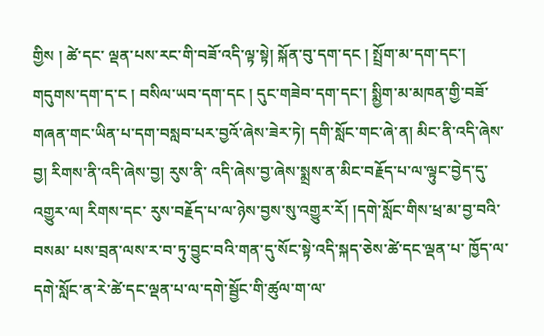གྱིས ། ཚེ་དང་ ལྡན་པས་རང་གི་བཟོ་འདི་ལྟ་སྟེ། སྐོན་བུ་དག་དང ། སྤྲོག་མ་དག་དང་། གདུགས་དག་ད་ང ། བསིལ་ཡབ་དག་དང ། དུང་གཟེབ་དག་དང་། སྨྱིག་མ་མཁན་གྱི་བཟོ་གཞན་གང་ཡིན་པ་དག་བསླབ་པར་བྱའོ་ཞེས་ཟེར་ཏེ། དགི་སློང་གང་ཞེ་ན། མིང་ནི་འདི་ཞེས་བྱ། རིགས་ནི་འདི་ཞེས་བྱ། རུས་ནི་ འདི་ཞེས་བྱ་ཞེས་སྨྲས་ན་མིང་བརྗོད་པ་ལ་ལྟུང་བྱེད་དུ་འགྱུར་ལ། རིགས་དང་ རུས་བརྗོད་པ་ལ་ཉེས་བྱས་སུ་འགྱུར་རོ། །དགེ་སློང་གིས་ཕྲ་མ་བྱ་བའི་བསམ་ པས་བྲན་ལས་ར་བ་ཏུ་བྱུང་བའི་གན་དུ་སོང་སྟེ་འདི་སྐད་ཅེས་ཚེ་དང་ལྡན་པ་ ཁྱོད་ལ་དགེ་སློང་ན་རེ་ཚེ་དང་ལྡན་པ་ལ་དགེ་སྦྱོང་གི་ཚུལ་ག་ལ་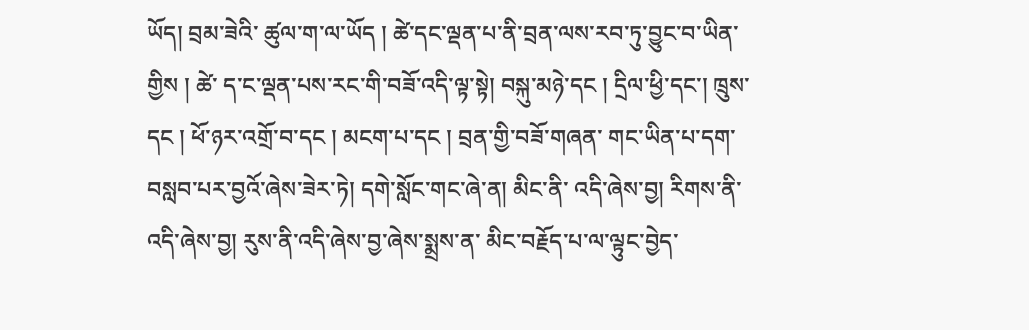ཡོད། བྲམ་ཟེའི་ ཚུལ་ག་ལ་ཡོད ། ཚེ་དང་ལྡན་པ་ནི་བྲན་ལས་རབ་ཏུ་བྱུང་བ་ཡིན་གྱིས ། ཚེ་ ད་ང་ལྡན་པས་རང་གི་བཟོ་འདི་ལྟ་སྟེ། བསྐུ་མཉེ་དང ། དྲིལ་ཕྱི་དང་། ཁྲུས་དང ། ཕོ་ཉར་འགྲོ་བ་དང ། མངག་པ་དང ། བྲན་གྱི་བཟོ་གཞན་ གང་ཡིན་པ་དག་བསླབ་པར་བྱའོ་ཞེས་ཟེར་ཏེ། དགེ་སློང་གང་ཞེ་ན། མིང་ནི་ འདི་ཞེས་བྱ། རིགས་ནི་འདི་ཞེས་བྱ། རུས་ནི་འདི་ཞེས་བྱ་ཞེས་སྨྲས་ན་ མིང་བརྗོད་པ་ལ་ལྟུང་བྱེད་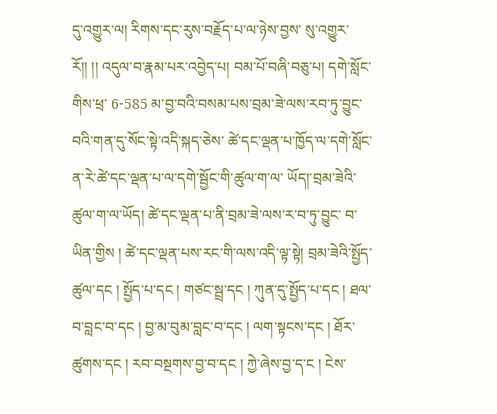དུ་འགྱུར་ལ། རིགས་དང་རུས་བརྗོད་པ་ལ་ཉེས་བྱས་ སུ་འགྱུར་རོ།། །། འདུལ་བ་རྣམ་པར་འབྱེད་པ། བམ་པོ་བཞི་བཅུ་པ། དགེ་སློང་གིས་ཕྲ་ 6-585 མ་བྱ་བའི་བསམ་པས་བྲམ་ཟེ་ལས་རབ་ཏུ་བྱུང་བའི་གན་དུ་སོང་སྟེ་འདི་སྐད་ཅེས་ ཚེ་དང་ལྡན་པ་ཁྱོད་ལ་དགེ་སློང་ན་རེ་ཚེ་དང་ལྡན་པ་ལ་དགེ་སྦྱོང་གི་ཚུལ་ག་ལ་ ཡོད།་བྲམ་ཟེའི་ཚུལ་ག་ལ་ཡོད། ཚེ་དང་ལྡན་པ་ནི་བྲམ་ཟེ་ལས་ར་བ་ཏུ་བྱུང་ བ་ཡིན་གྱིས ། ཚེ་དང་ལྡན་པས་རང་གི་ལས་འདི་ལྟ་སྟེ། བྲམ་ཟེའི་སྤྱོད་ ཚུལ་དང ། སྤྱོད་པ་དང ། གཙང་སྦྲ་དང ། ཀུན་དུ་སྤྱོད་པ་དང ། ཐལ་ བ་བླང་བ་དང ། བྱ་མ་བུམ་བླང་བ་དང ། ལག་སྟངས་དང ། ཐོར་ ཚུགས་དང ། རབ་བསྔགས་བྱ་བ་དང ། ཀྱེ་ཞེས་བྱ་ད་ང ། ངེས་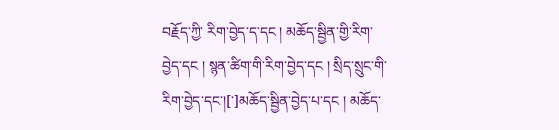བརྗོད་ཀྱི་ རིག་བྱེད་ད་དང ། མཆོད་སྦྱིན་གྱི་རིག་བྱེད་དང ། སྙན་ཚིག་གི་རིག་བྱེད་དང ། སྲིད་སྲུང་གི་རིག་བྱེད་དང་།[་]མཆོད་སྦྱིན་བྱེད་པ་དང ། མཆོད་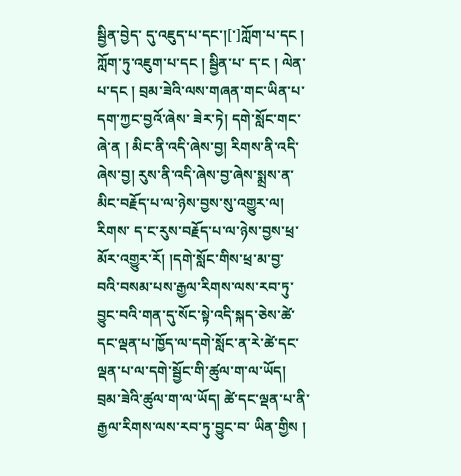སྦྱིན་བྱེད་ དུ་འཇུད་པ་དང་།[་]ཀློག་པ་དང ། ཀློག་ཏུ་འཇུག་པ་དང ། སྦྱིན་པ་ ད་ང ། ལེན་པ་དང ། བྲམ་ཟེའི་ལས་གཞན་གང་ཡིན་པ་དག་ཀྱང་བྱའོ་ཞེས་ ཟེར་ཏེ། དགེ་སློང་གང་ཞེ་ན ། མིང་ནི་འདི་ཞེས་བྱ། རིགས་ནི་འདི་ཞེས་བྱ། རུས་ནི་འདི་ཞེས་བྱ་ཞེས་སྨྲས་ན་མིང་བརྗོད་པ་ལ་ཉེས་བྱས་སུ་འགྱུར་ལ། རིགས་ ད་ང་རུས་བརྗོད་པ་ལ་ཉེས་བྱས་ཕྲ་མོར་འགྱུར་རོ། །དགེ་སློང་གིས་ཕྲ་མ་བྱ་ བའི་བསམ་པས་རྒྱལ་རིགས་ལས་རབ་ཏུ་བྱུང་བའི་གན་དུ་སོང་སྟེ་འདི་སྐད་ཅེས་ཚེ་ དང་ལྡན་པ་ཁྱོད་ལ་དགེ་སློང་ན་རེ་ཚེ་དང་ལྡན་པ་ལ་དགེ་སྦྱོང་གི་ཚུལ་ག་ལ་ཡོད། བྲམ་ཟེའི་ཚུལ་ག་ལ་ཡོད། ཚེ་དང་ལྡན་པ་ནི་རྒྱལ་རིགས་ལས་རབ་ཏུ་བྱུང་བ་ ཡིན་གྱིས །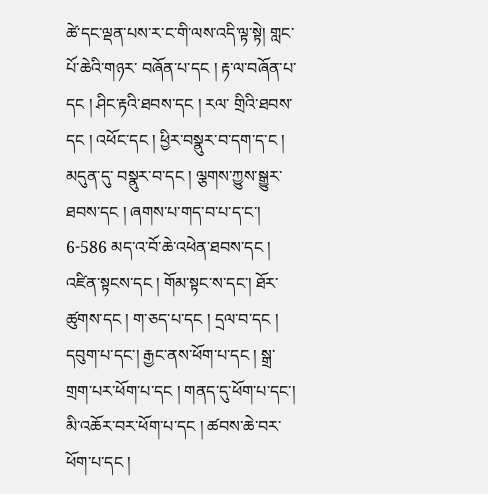ཚེ་དང་ལྡན་པས་ར་ང་གི་ལས་འདི་ལྟ་སྟེ། གླང་པོ་ཆེའི་གཉར་ བཞོན་པ་དང ། རྟ་ལ་བཞོན་པ་དང ། ཤིང་རྟའི་ཐབས་དང ། རལ་ གྲིའི་ཐབས་དང ། འཕོང་དང ། ཕྱིར་བསྣུར་བ་དག་ད་ང ། མདུན་དུ་ བསྣུར་བ་དང ། ལྕགས་ཀྱུས་སྒྱུར་ཐབས་དང ། ཞགས་པ་གད་བ་པ་ད་ང་། 6-586 མད་འ་བོ་ཆེ་འཕེན་ཐབས་དང ། འཛིན་སྟངས་དང ། གོམ་སྟང་ས་དང་། ཐོར་ཚུགས་དང ། ག་ཅད་པ་དང ། དྲལ་བ་དང ། དབུག་པ་དང་། རྒྱང་ནས་ཕོག་པ་དང ། སྒྲ་གྲག་པར་ཕོག་པ་དང ། གནད་དུ་ཕོག་པ་དང་། མི་འཆོར་བར་ཕོག་པ་དང ། ཚབས་ཆེ་བར་ཕོག་པ་དང །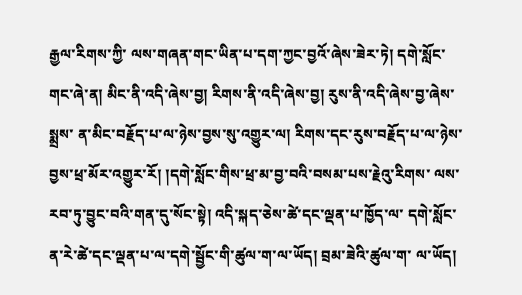རྒྱལ་རིགས་ཀྱི་ ལས་གཞན་གང་ཡིན་པ་དག་ཀྱང་བྱའོ་ཞེས་ཟེར་ཏེ། དགེ་སློང་གང་ཞེ་ན། མིང་ནི་འདི་ཞེས་བྱ། རིགས་ནི་འདི་ཞེས་བྱ། རུས་ནི་འདི་ཞེས་བྱ་ཞེས་སྨྲས་ ན་མིང་བརྗོད་པ་ལ་ཉེས་བྱས་སུ་འགྱུར་ལ། རིགས་དང་རུས་བརྗོད་པ་ལ་ཉེས་ བྱས་ཕྲ་མོར་འགྱུར་རོ། །དགེ་སློང་གིས་ཕྲ་མ་བྱ་བའི་བསམ་པས་རྗེའུ་རིགས་ ལས་རབ་ཏུ་བྱུང་བའི་གན་དུ་སོང་སྟེ། འདི་སྐད་ཅེས་ཚེ་དང་ལྡན་པ་ཁྱོད་ལ་ དགེ་སློང་ན་རེ་ཚེ་དང་ལྡན་པ་ལ་དགེ་སྦྱོང་གི་ཚུལ་ག་ལ་ཡོད། བྲམ་ཟེའི་ཚུལ་ག་ ལ་ཡོད།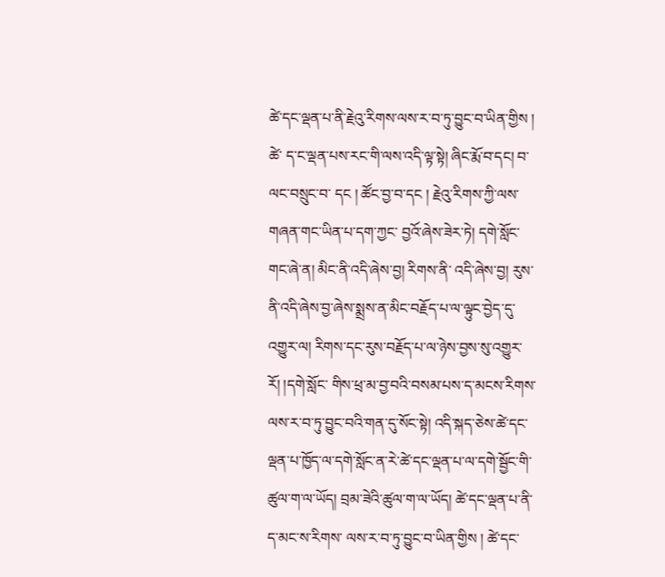ཚེ་དང་ལྡན་པ་ནི་རྗེའུ་རིགས་ལས་ར་བ་ཏུ་བྱུང་བ་ཡིན་གྱིས ། ཚེ་ ད་ང་ལྡན་པས་རང་གི་ལས་འདི་ལྟ་སྟེ། ཞིང་རྨོ་བ་དང། བ་ལང་བསྲུང་བ་ དང ། ཚོང་བྱ་བ་དང ། རྗེའུ་རིགས་ཀྱི་ལས་གཞན་གང་ཡིན་པ་དག་ཀྱང་ བྱའོ་ཞེས་ཟེར་ཏེ། དགེ་སློང་གང་ཞེ་ན། མིང་ནི་འདི་ཞེས་བྱ། རིགས་ནི་ འདི་ཞེས་བྱ། རུས་ནི་འདི་ཞེས་བྱ་ཞེས་སྨྲས་ན་མིང་བརྗོད་པ་ལ་ལྟུང་བྱེད་དུ་ འགྱུར་ལ། རིགས་དང་རུས་བརྗོད་པ་ལ་ཉེས་བྱས་སུ་འགྱུར་རོ། །དགེ་སློང་ གིས་ཕྲ་མ་བྱ་བའི་བསམ་པས་ད་མངས་རིགས་ལས་ར་བ་ཏུ་བྱུང་བའི་གན་དུ་སོང་སྟེ། འདི་སྐད་ཅེས་ཚེ་དང་ལྡན་པ་ཁྱོད་ལ་དགེ་སློང་ན་རེ་ཚེ་དང་ལྡན་པ་ལ་དགེ་སྦྱོང་གི་ ཚུལ་ག་ལ་ཡོད། བྲམ་ཟེའི་ཚུལ་ག་ལ་ཡོད། ཚེ་དང་ལྡན་པ་ནི་ད་མང་ས་རིགས་ ལས་ར་བ་ཏུ་བྱུང་བ་ཡིན་གྱིས ། ཚེ་དང་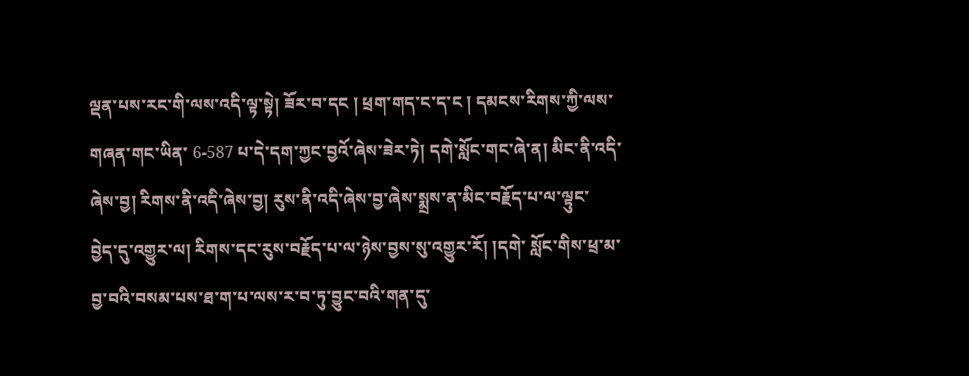ལྡན་པས་རང་གི་ལས་འདི་ལྟ་སྟེ། ཟོར་བ་དང ། ཕྲག་གད་ང་ད་ང ། དམངས་རིགས་ཀྱི་ལས་གཞན་གང་ཡིན་ 6-587 པ་དེ་དག་ཀྱང་བྱའོ་ཞེས་ཟེར་ཏེ། དགེ་སློང་གང་ཞེ་ན། མིང་ནི་འདི་ཞེས་བྱ། རིགས་ནི་འདི་ཞེས་བྱ། རུས་ནི་འདི་ཞེས་བྱ་ཞེས་སྨྲས་ན་མིང་བརྗོད་པ་ལ་ལྟུང་ བྱེད་དུ་འགྱུར་ལ། རིགས་དང་རུས་བརྗོད་པ་ལ་ཉེས་བྱས་སུ་འགྱུར་རོ། །དགེ་ སློང་གིས་ཕྲ་མ་བྱ་བའི་བསམ་པས་ཐ་ག་པ་ལས་ར་བ་ཏུ་བྱུང་བའི་གན་དུ་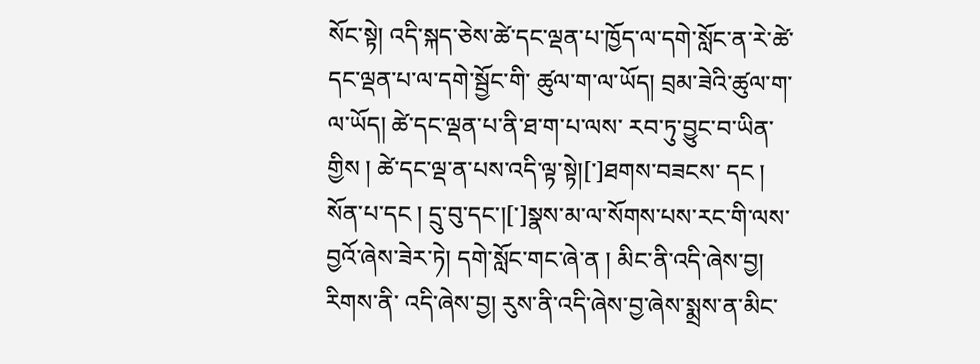སོང་སྟེ། འདི་སྐད་ཅེས་ཚེ་དང་ལྡན་པ་ཁྱོད་ལ་དགེ་སློང་ན་རེ་ཚེ་དང་ལྡན་པ་ལ་དགེ་སྦྱོང་གི་ ཚུལ་ག་ལ་ཡོད། བྲམ་ཟེའི་ཚུལ་ག་ལ་ཡོད། ཚེ་དང་ལྡན་པ་ནི་ཐ་ག་པ་ལས་ རབ་ཏུ་བྱུང་བ་ཡིན་གྱིས ། ཚེ་དང་ལྡ་ན་པས་འདི་ལྟ་སྟེ།[་]ཐགས་བཟངས་ དང ། སོན་པ་དང ། དྲུ་བུ་དང་།[་]སྣས་མ་ལ་སོགས་པས་རང་གི་ལས་ བྱའོ་ཞེས་ཟེར་ཏེ། དགེ་སློང་གང་ཞེ་ན ། མིང་ནི་འདི་ཞེས་བྱ། རིགས་ནི་ འདི་ཞེས་བྱ། རུས་ནི་འདི་ཞེས་བྱ་ཞེས་སྨྲས་ན་མིང་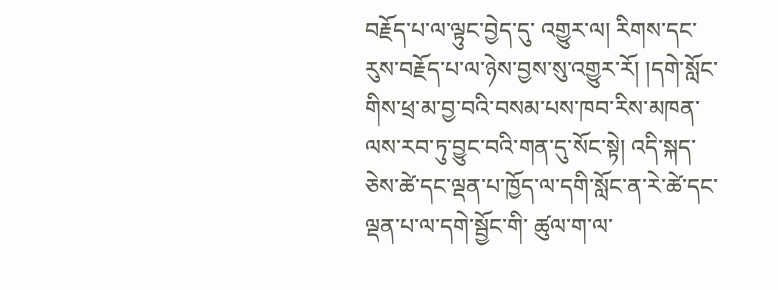བརྗོད་པ་ལ་ལྟུང་བྱེད་དུ་ འགྱུར་ལ། རིགས་དང་རུས་བརྗོད་པ་ལ་ཉེས་བྱས་སུ་འགྱུར་རོ། །དགེ་སློང་ གིས་ཕྲ་མ་བྱ་བའི་བསམ་པས་ཁབ་རིས་མཁན་ལས་རབ་ཏུ་བྱུང་བའི་གན་དུ་སོང་སྟེ། འདི་སྐད་ཅེས་ཚེ་དང་ལྡན་པ་ཁྱོད་ལ་དགི་སློང་ན་རེ་ཚེ་དང་ལྡན་པ་ལ་དགེ་སྦྱོང་གི་ ཚུལ་ག་ལ་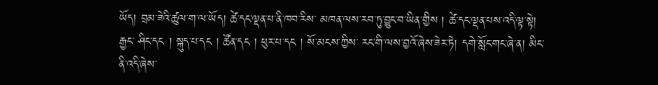ཡོད། བྲམ་ཟེའི་ཚུལ་ག་ལ་ཡོད། ཚེ་དང་ལྡན་པ་ནི་ཁབ་རིས་ མཁན་ལས་རབ་ཏུ་བྱུང་བ་ཡིན་གྱིས ། ཚེ་དང་ལྡན་པས་འདི་ལྟ་སྟེ། རྒྱང་ ཤིང་དང ། སྐུད་པ་དང ། ཚོན་དང ། ཕུར་པ་དང ། སོ་མངས་ཀྱིས་ རང་གི་ལས་བྱའོ་ཞེས་ཟེར་ཏེ། དགེ་སློང་གང་ཞེ་ན། མིང་ནི་འདི་ཞེས་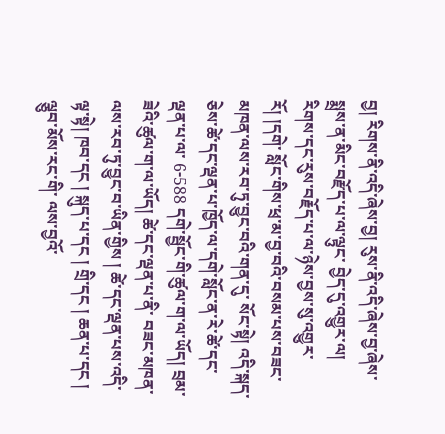བྱ། རིགས་ནི་འདི་ཞེས་བྱ། རུས་ནི་འདི་ཞེས་བྱ་ཞེས་སྨྲས་ན་མིང་བརྫོད་པ་ལ་ལྟུང་ བྱེད་དུ་འགྱུར་ལ། རིགས་དང་རུས་བརྗོད་པ་ལ་ཉེས་བྱས་སུ་འགྱུར་རོ། །དགེ་ སློང་གིས་ཕྲ་མ་བྱ་བའི་བསམ་པས་བཟང་མཁན་ལས་རབ་ཏུ་བྱུང་བའི་གན་དུ་ སོང་སྟེ། འདི་སྐད་ཅེས་ཚེ་དང་ལྡན་པ་ཁྱོད་ལ་དགེ་སློང་ན་རེ་ཚེ་དང་ལྡན་པ་ལ་ 6-588 དགེ་སྦྱོང་གི་ཚུལ་ག་ལ་ཡོད། བྲམ་ཟེའི་ཚུལ་ག་ལ་ཡོད། ཚེ་དང་ལྡན་པ་ནི་ བཟང་མཁན་ལས་རབ་ཏུ་བྱུང་བ་ཡིན་གྱིས ། ཚེ་དང་ལྡན་པས་འདི་ལྟ་སྟེ། ཁབ་དང ། སྐུད་པ་དང ། གྲི་དང ། ཆན་པ་དང ། ལྕུབ་མོས་རང་གི་ ལས་བྱའོ་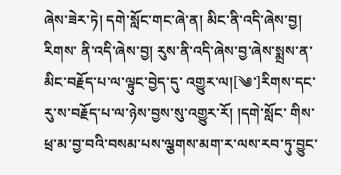ཞེས་ཟེར་ཏེ། དགེ་སློང་གང་ཞེ་ན། མིང་ནི་འདི་ཞེས་བྱ། རིགས་ ནི་འདི་ཞེས་བྱ། རུས་ནི་འདི་ཞེས་བྱ་ཞེས་སྨྲས་ན་མིང་བརྗོད་པ་ལ་ལྟུང་བྱེད་དུ་ འགྱུར་ལ།[༄་]རིགས་དང་རུ་ས་བརྗོད་པ་ལ་ཉེས་བྱས་སུ་འགྱུར་རོ། །དགེ་སློང་ གིས་ཕྲ་མ་བྱ་བའི་བསམ་པས་ལྕགས་མག་ར་ལས་རབ་ཏུ་བྱུང་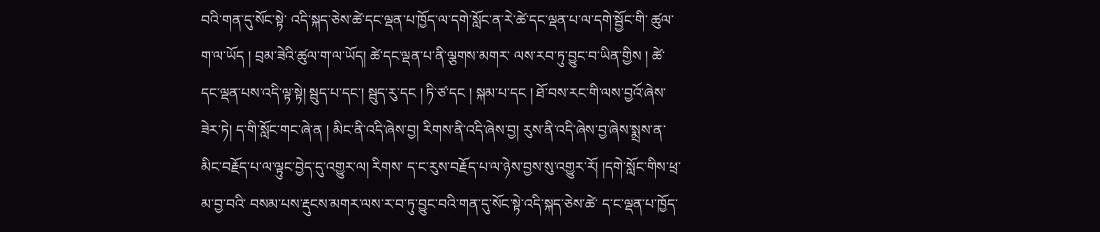བའི་གན་དུ་སོང་སྟེ་ འདི་སྐད་ཅེས་ཚེ་དང་ལྡན་པ་ཁྱོད་ལ་དགེ་སློང་ན་རེ་ཚེ་དང་ལྡན་པ་ལ་དགེ་སྦྱོང་གི་ ཚུལ་ག་ལ་ཡོད ། བྲམ་ཟེའི་ཚུལ་ག་ལ་ཡོད། ཚེ་དང་ལྡན་པ་ནི་ལྕགས་མགར་ ལས་རབ་ཏུ་བྱུང་བ་ཡིན་གྱིས ། ཚེ་དང་ལྡན་པས་འདི་ལྟ་སྟེ། སྦུད་པ་དང་། སྦུད་རུ་དང ། ཏི་ཙ་དང ། སྐམ་པ་དང ། ཐོ་བས་རང་གི་ལས་བྱའོ་ཞེས་ ཟེར་ཏེ། ད་གི་སློང་གང་ཞེ་ན ། མིང་ནི་འདི་ཞེས་བྱ། རིགས་ནི་འདི་ཞེས་བྱ། རུས་ནི་འདི་ཞེས་བྱ་ཞེས་སྨྲས་ན་མིང་བརྗོད་པ་ལ་ལྟུང་བྱེད་དུ་འགྱུར་ལ། རིགས་ ད་ང་རུས་བརྗོད་པ་ལ་ཉེས་བྱས་སུ་འགྱུར་རོ། །དགེ་སློང་གིས་ཕྲ་མ་བྱ་བའི་ བསམ་པས་རྡུངས་མགར་ལས་ར་བ་ཏུ་བྱུང་བའི་གན་དུ་སོང་སྟེ་འདི་སྐད་ཅེས་ཚེ་ ད་ང་ལྡན་པ་ཁྱོད་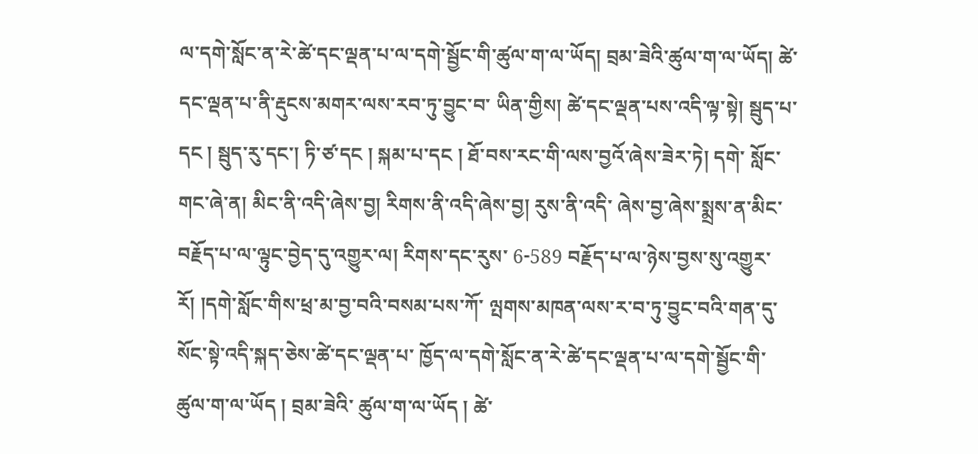ལ་དགེ་སློང་ན་རེ་ཚེ་དང་ལྡན་པ་ལ་དགེ་སྦྱོང་གི་ཚུལ་ག་ལ་ཡོད། བྲམ་ཟེའི་ཚུལ་ག་ལ་ཡོད། ཚེ་དང་ལྡན་པ་ནི་རྡུངས་མགར་ལས་རབ་ཏུ་བྱུང་བ་ ཡིན་གྱིས། ཚེ་དང་ལྡན་པས་འདི་ལྟ་སྟེ། སྦུད་པ་དང ། སྦུད་རུ་དང་། ཏི་ཙ་དང ། སྐམ་པ་དང ། ཐོ་བས་རང་གི་ལས་བྱའོ་ཞེས་ཟེར་ཏེ། དགེ་ སློང་གང་ཞེ་ན། མིང་ནི་འདི་ཞེས་བྱ། རིགས་ནི་འདི་ཞེས་བྱ། རུས་ནི་འདི་ ཞེས་བྱ་ཞེས་སྨྲས་ན་མིང་བརྗོད་པ་ལ་ལྟུང་བྱེད་དུ་འགྱུར་ལ། རིགས་དང་རུས་ 6-589 བརྗོད་པ་ལ་ཉེས་བྱས་སུ་འགྱུར་རོ། །དགེ་སློང་གིས་ཕྲ་མ་བྱ་བའི་བསམ་པས་ཀོ་ ལྤགས་མཁན་ལས་ར་བ་ཏུ་བྱུང་བའི་གན་དུ་སོང་སྟེ་འདི་སྐད་ཅེས་ཚེ་དང་ལྡན་པ་ ཁྱོད་ལ་དགེ་སློང་ན་རེ་ཚེ་དང་ལྡན་པ་ལ་དགེ་སྦྱོང་གི་ཚུལ་ག་ལ་ཡོད ། བྲམ་ཟེའི་ ཚུལ་ག་ལ་ཡོད ། ཚེ་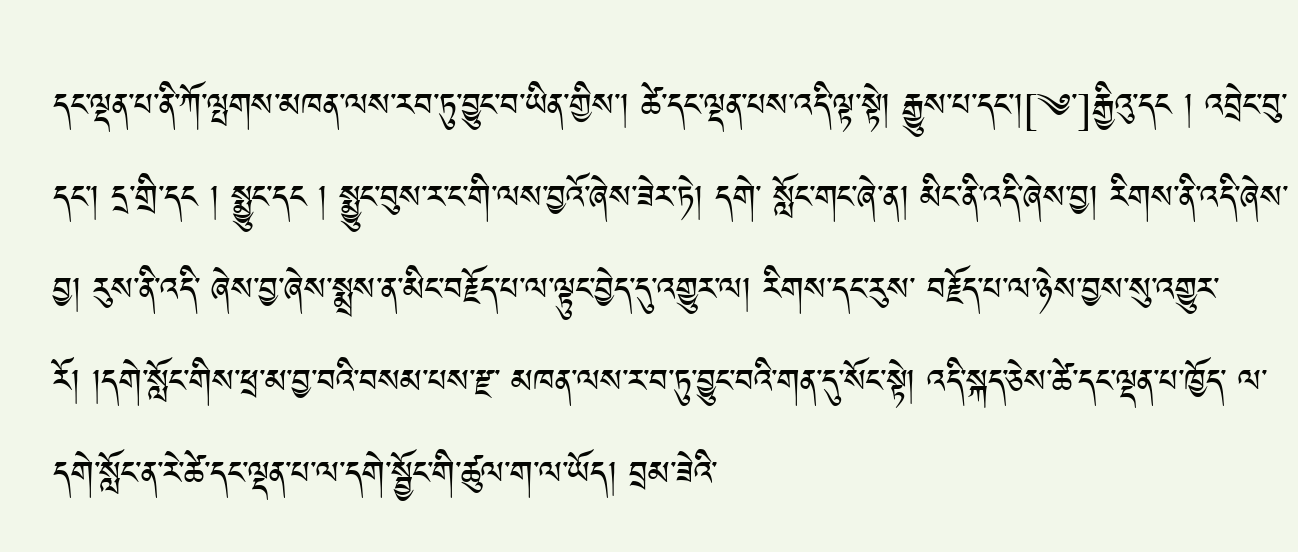དང་ལྡན་པ་ནི་ཀོ་ལྤགས་མཁན་ལས་རབ་ཏུ་བྱུང་བ་ཡིན་གྱིས་། ཚེ་དང་ལྡན་པས་འདི་ལྟ་སྟེ། རྒྱུས་པ་དང་།[༄་]རྒྱིའུ་དང ། འབྲེང་བུ་དང་། དྲ་གྲི་དང ། སྨྱུང་དང ། སྨྱུང་བུས་ར་ང་གི་ལས་བྱའོ་ཞེས་ཟེར་ཏེ། དགེ་ སློང་གང་ཞེ་ན། མིང་ནི་འདི་ཞེས་བྱ། རིགས་ནི་འདི་ཞེས་བྱ། རུས་ནི་འདི་ ཞེས་བྱ་ཞེས་སྨྲས་ན་མིང་བརྗོད་པ་ལ་ལྟུང་བྱེད་དུ་འགྱུར་ལ། རིགས་དང་རུས་ བརྗོད་པ་ལ་ཉེས་བྱས་སུ་འགྱུར་རོ། །དགེ་སློང་གིས་ཕྲ་མ་བྱ་བའི་བསམ་པས་རྫ་ མཁན་ལས་ར་བ་ཏུ་བྱུང་བའི་གན་དུ་སོང་སྟེ། འདི་སྐད་ཅེས་ཚེ་དང་ལྡན་པ་ཁྱོད་ ལ་དགེ་སློང་ན་རེ་ཚེ་དང་ལྡན་པ་ལ་དགེ་སྦྱོང་གི་ཚུལ་ག་ལ་ཡོད། བྲམ་ཟེའི་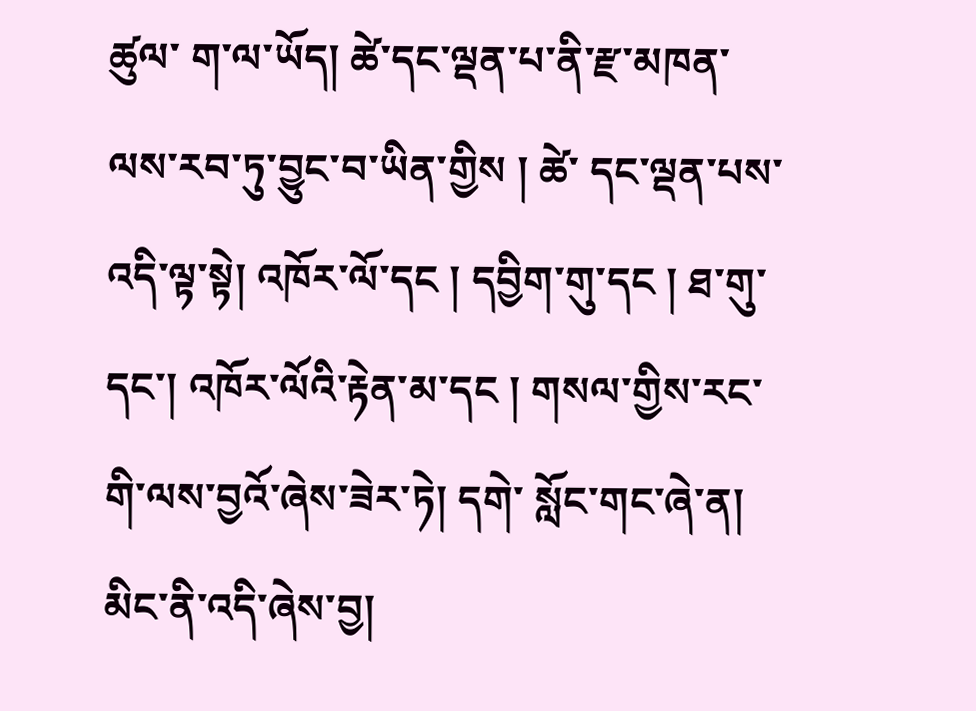ཚུལ་ ག་ལ་ཡོད། ཚེ་དང་ལྡན་པ་ནི་རྫ་མཁན་ལས་རབ་ཏུ་བྱུང་བ་ཡིན་གྱིས ། ཚེ་ དང་ལྡན་པས་འདི་ལྟ་སྟེ། འཁོར་ལོ་དང ། དབྱིག་གུ་དང ། ཐ་གུ་དང་། འཁོར་ལོའི་རྟེན་མ་དང ། གསལ་གྱིས་རང་གི་ལས་བྱའོ་ཞེས་ཟེར་ཏེ། དགེ་ སློང་གང་ཞེ་ན། མིང་ནི་འདི་ཞེས་བྱ།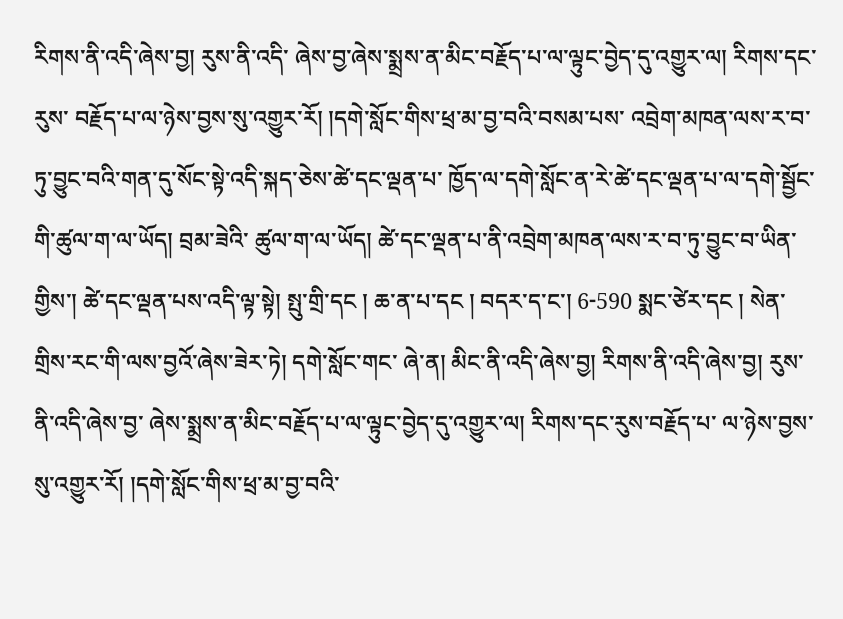རིགས་ནི་འདི་ཞེས་བྱ། རུས་ནི་འདི་ ཞེས་བྱ་ཞེས་སྨྲས་ན་མིང་བརྗོད་པ་ལ་ལྟུང་བྱེད་དུ་འགྱུར་ལ། རིགས་དང་རུས་ བརྗོད་པ་ལ་ཉེས་བྱས་སུ་འགྱུར་རོ། །དགེ་སློང་གིས་ཕྲ་མ་བྱ་བའི་བསམ་པས་ འབྲེག་མཁན་ལས་ར་བ་ཏུ་བྱུང་བའི་གན་དུ་སོང་སྟེ་འདི་སྐད་ཅེས་ཚེ་དང་ལྡན་པ་ ཁྱོད་ལ་དགེ་སློང་ན་རེ་ཚེ་དང་ལྡན་པ་ལ་དགེ་སྦྱོང་གི་ཚུལ་ག་ལ་ཡོད། བྲམ་ཟེའི་ ཚུལ་ག་ལ་ཡོད། ཚེ་དང་ལྡན་པ་ནི་འབྲེག་མཁན་ལས་ར་བ་ཏུ་བྱུང་བ་ཡིན་གྱིས་། ཚེ་དང་ལྡན་པས་འདི་ལྟ་སྟེ། སྤུ་གྲི་དང ། ཆ་ན་པ་དང ། བདར་ད་ང་། 6-590 སྨང་ཙེར་དང ། སེན་གྲིས་རང་གི་ལས་བྱའོ་ཞེས་ཟེར་ཏེ། དགེ་སློང་གང་ ཞེ་ན། མིང་ནི་འདི་ཞེས་བྱ། རིགས་ནི་འདི་ཞེས་བྱ། རུས་ནི་འདི་ཞེས་བྱ་ ཞེས་སྨྲས་ན་མིང་བརྗོད་པ་ལ་ལྟུང་བྱེད་དུ་འགྱུར་ལ། རིགས་དང་རུས་བརྗོད་པ་ ལ་ཉེས་བྱས་སུ་འགྱུར་རོ། །དགེ་སློང་གིས་ཕྲ་མ་བྱ་བའི་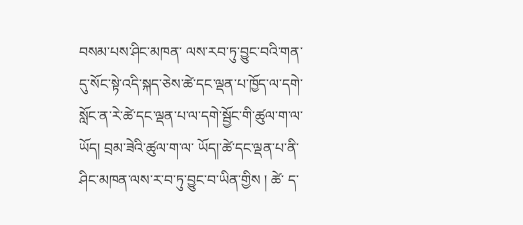བསམ་པས་ཤིང་མཁན་ ལས་རབ་ཏུ་བྱུང་བའི་གན་དུ་སོང་སྟེ་འདི་སྐད་ཅེས་ཚེ་དང་ལྡན་པ་ཁྱོད་ལ་དགེ་ སློང་ན་རེ་ཚེ་དང་ལྡན་པ་ལ་དགེ་སྦྱོང་གི་ཚུལ་ག་ལ་ཡོད། བྲམ་ཟེའི་ཚུལ་ག་ལ་ ཡོད།་ཚེ་དང་ལྡན་པ་ནི་ཤིང་མཁན་ལས་ར་བ་ཏུ་བྱུང་བ་ཡིན་གྱིས ། ཚེ་ ད་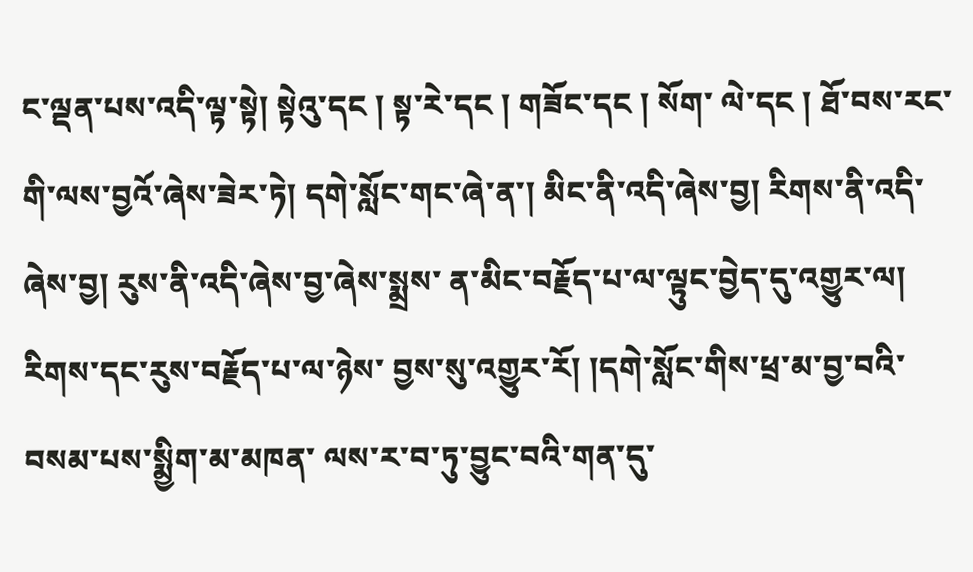ང་ལྡན་པས་འདི་ལྟ་སྟེ། སྟེའུ་དང ། སྟ་རེ་དང ། གཟོང་དང ། སོག་ ལེ་དང ། ཐོ་བས་རང་གི་ལས་བྱའོ་ཞེས་ཟེར་ཏེ། དགེ་སློང་གང་ཞེ་ན་། མིང་ནི་འདི་ཞེས་བྱ། རིགས་ནི་འདི་ཞེས་བྱ། རུས་ནི་འདི་ཞེས་བྱ་ཞེས་སྨྲས་ ན་མིང་བརྗོད་པ་ལ་ལྟུང་བྱེད་དུ་འགྱུར་ལ། རིགས་དང་རུས་བརྗོད་པ་ལ་ཉེས་ བྱས་སུ་འགྱུར་རོ། །དགེ་སློང་གིས་ཕྲ་མ་བྱ་བའི་བསམ་པས་སྨྱིག་མ་མཁན་ ལས་ར་བ་ཏུ་བྱུང་བའི་གན་དུ་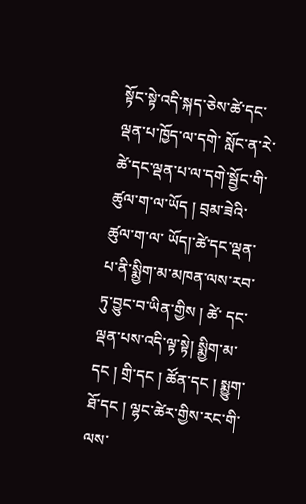སྟོང་སྟེ་འདི་སྐད་ཅེས་ཚེ་དང་ལྡན་པ་ཁྱོད་ལ་དགེ་ སློང་ན་རེ་ཚེ་དང་ལྡན་པ་ལ་དགེ་སྦྱོང་གི་ཚུལ་ག་ལ་ཡོད ། བྲམ་ཟེའི་ཚུལ་ག་ལ་ ཡོད།་ཚེ་དང་ལྡན་པ་ནི་སྨྱིག་མ་མཁན་ལས་རབ་ཏུ་བྱུང་བ་ཡིན་གྱིས ། ཚེ་ དང་ལྡན་པས་འདི་ལྟ་སྟེ། སྨྱིག་མ་དང ། གྲི་དང ། ཚོན་དང ། སྨྱུག་ ཐོ་དང ། ལྷང་ཚེར་གྱིས་རང་གི་ལས་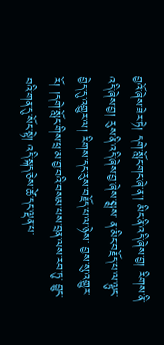བྱའོ་ཞེས་ཟེར་ཏེ། དགེ་སློང་གང་ཞེ་ན་། མིང་ནི་འདི་ཞེས་བྱ། རིགས་ནི་འདི་ཞེས་བྱ། རུས་ནི་འདི་ཞེས་བྱ་ཞེས་སྨྲས་ ན་མིང་བརྗོད་པ་ལ་ལྟུང་བྱེད་དུ་འགྱུར་ལ། རིགས་དང་རུས་བརྗོད་པ་ལ་ཉེས་ བྱས་སུ་འགྱུར་རོ། །དགེ་སློང་གིས་ཕྲ་མ་བྱ་བའི་བསམ་པས་བྲན་ལས་རབ་ཏུ་ བྱུང་བའི་གན་དུ་སོང་སྟེ། འདི་སྐད་ཅེས་ཚེ་དང་ལྡན་པ་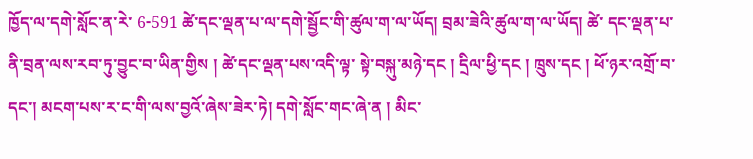ཁྱོད་ལ་དགེ་སློང་ན་རེ་ 6-591 ཚེ་དང་ལྡན་པ་ལ་དགེ་སྦྱོང་གི་ཚུལ་ག་ལ་ཡོད། བྲམ་ཟེའི་ཚུལ་ག་ལ་ཡོད། ཚེ་ དང་ལྡན་པ་ནི་བྲན་ལས་རབ་ཏུ་བྱུང་བ་ཡིན་གྱིས ། ཚེ་དང་ལྡན་པས་འདི་ལྟ་ སྟེ་བསྐུ་མཉེ་དང ། དྲིལ་ཕྱི་དང ། ཁྲུས་དང ། ཕོ་ཉར་འགྲོ་བ་དང་། མངག་པས་ར་ང་གི་ལས་བྱའོ་ཞེས་ཟེར་ཏེ། དགེ་སློང་གང་ཞེ་ན ། མིང་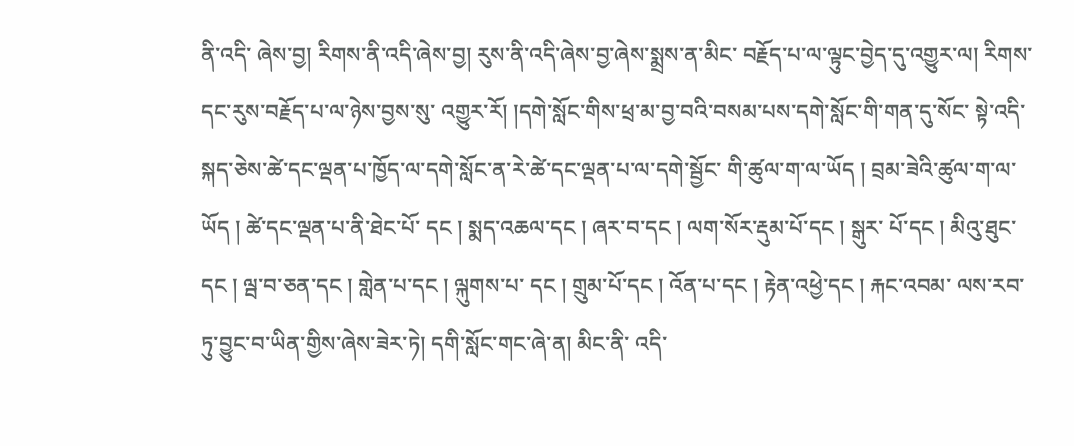ནི་འདི་ ཞེས་བྱ། རིགས་ནི་འདི་ཞེས་བྱ། རུས་ནི་འདི་ཞེས་བྱ་ཞེས་སྨྲས་ན་མིང་ བརྗོད་པ་ལ་ལྟུང་བྱེད་དུ་འགྱུར་ལ། རིགས་དང་རུས་བརྗོད་པ་ལ་ཉེས་བྱས་སུ་ འགྱུར་རོ། །དགེ་སློང་གིས་ཕྲ་མ་བྱ་བའི་བསམ་པས་དགེ་སློང་གི་གན་དུ་སོང་ སྟེ་འདི་སྐད་ཅེས་ཚེ་དང་ལྡན་པ་ཁྱོད་ལ་དགེ་སློང་ན་རེ་ཚེ་དང་ལྡན་པ་ལ་དགེ་སྦྱོང་ གི་ཚུལ་ག་ལ་ཡོད ། བྲམ་ཟེའི་ཚུལ་ག་ལ་ཡོད ། ཚེ་དང་ལྡན་པ་ནི་ཐེང་པོ་ དང ། སྨད་འཆལ་དང ། ཞར་བ་དང ། ལག་སོར་རྡུམ་པོ་དང ། སྒུར་ པོ་དང ། མིའུ་ཐུང་དང ། ལྦ་བ་ཅན་དང ། གླེན་པ་དང ། ལྐུགས་པ་ དང ། གྲུམ་པོ་དང ། འོན་པ་དང ། རྟེན་འཕྱེ་དང ། རྐང་འབམ་ ལས་རབ་ཏུ་བྱུང་བ་ཡིན་གྱིས་ཞེས་ཟེར་ཏེ། དགི་སློང་གང་ཞེ་ན། མིང་ནི་ འདི་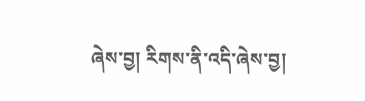ཞེས་བྱ། རིགས་ནི་འདི་ཞེས་བྱ།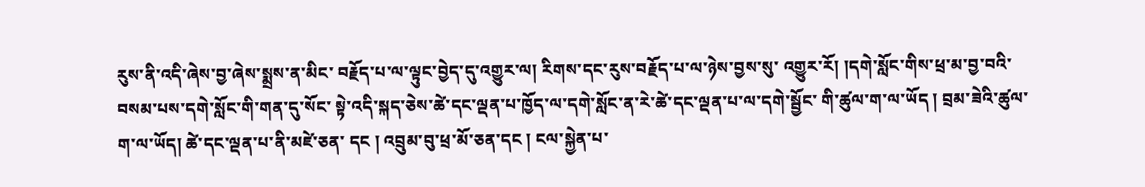རུས་ནི་འདི་ཞེས་བྱ་ཞེས་སྨྲས་ན་མིང་ བརྗོད་པ་ལ་ལྟུང་བྱེད་དུ་འགྱུར་ལ། རིགས་དང་རུས་བརྗོད་པ་ལ་ཉེས་བྱས་སུ་ འགྱུར་རོ། །དགེ་སློང་གིས་ཕྲ་མ་བྱ་བའི་བསམ་པས་དགེ་སློང་གི་གན་དུ་སོང་ སྟེ་འདི་སྐད་ཅེས་ཚེ་དང་ལྡན་པ་ཁྱོད་ལ་དགེ་སློང་ན་རེ་ཚེ་དང་ལྡན་པ་ལ་དགེ་སྦྱོང་ གི་ཚུལ་ག་ལ་ཡོད ། བྲམ་ཟེའི་ཚུལ་ག་ལ་ཡོད། ཚེ་དང་ལྡན་པ་ནི་མཛེ་ཅན་ དང ། འབྲུམ་བུ་ཕྲ་མོ་ཅན་དང ། ངལ་སྐྱེན་པ་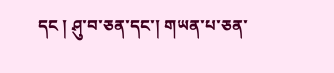དང ། ཤུ་བ་ཅན་དང་། གཡན་པ་ཅན་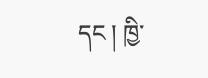དང ། ཁྱི་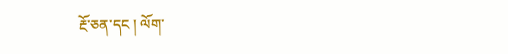རྔོ་ཅན་དང ། ལོག་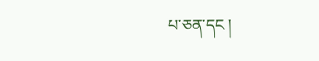པ་ཅན་དང །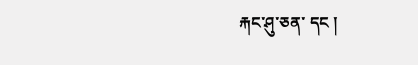རྐང་ཤུ་ཅན་ དང །